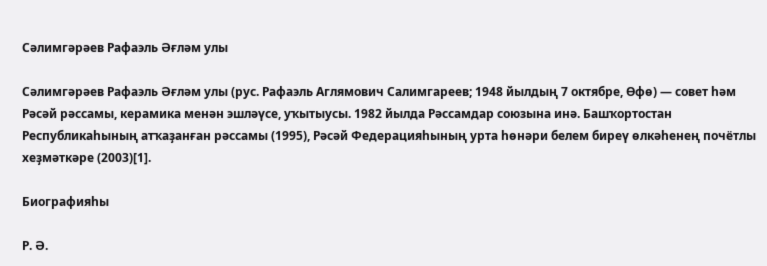Сәлимгәрәев Рафаэль Әғләм улы

Сәлимгәрәев Рафаэль Әғләм улы (рус. Рафаэль Аглямович Салимгареев; 1948 йылдың 7 октябре, Өфө) — совет һәм Рәсәй рәссамы, керамика менән эшләүсе, уҡытыусы. 1982 йылда Рәссамдар союзына инә. Башҡортостан Республикаһының атҡаҙанған рәссамы (1995), Рәсәй Федерацияһының урта һөнәри белем биреү өлкәһенең почётлы хеҙмәткәре (2003)[1].

Биографияһы

Р. Ә.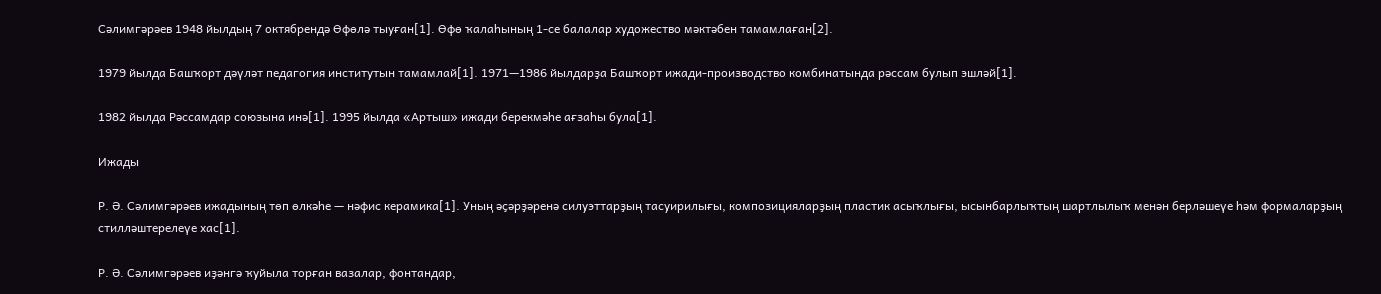Сәлимгәрәев 1948 йылдың 7 октябрендә Өфөлә тыуған[1]. Өфө ҡалаһының 1-се балалар художество мәктәбен тамамлаған[2].

1979 йылда Башҡорт дәүләт педагогия институтын тамамлай[1]. 1971—1986 йылдарҙа Башҡорт ижади-производство комбинатында рәссам булып эшләй[1].

1982 йылда Рәссамдар союзына инә[1]. 1995 йылда «Артыш» ижади берекмәһе ағзаһы була[1].

Ижады

Р. Ә. Сәлимгәрәев ижадының төп өлкәһе — нәфис керамика[1]. Уның әҫәрҙәренә силуэттарҙың тасуирилығы, композицияларҙың пластик асыҡлығы, ысынбарлыҡтың шартлылыҡ менән берләшеүе һәм формаларҙың стилләштерелеүе хас[1].

Р. Ә. Сәлимгәрәев иҙәнгә ҡуйыла торған вазалар, фонтандар,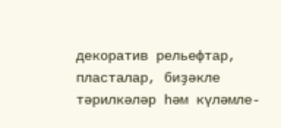декоратив рельефтар, пласталар, биҙәкле тәрилкәләр һәм күләмле-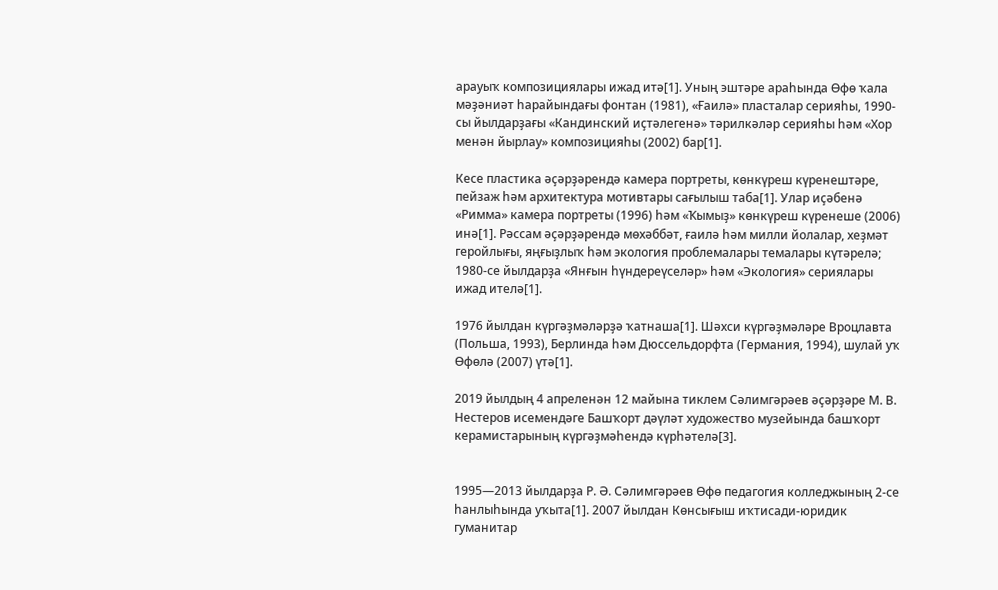арауыҡ композициялары ижад итә[1]. Уның эштәре араһында Өфө ҡала мәҙәниәт һарайындағы фонтан (1981), «Ғаилә» пласталар серияһы, 1990-сы йылдарҙағы «Кандинский иҫтәлегенә» тәрилкәләр серияһы һәм «Хор менән йырлау» композицияһы (2002) бар[1].

Кесе пластика әҫәрҙәрендә камера портреты, көнкүреш күренештәре, пейзаж һәм архитектура мотивтары сағылыш таба[1]. Улар иҫәбенә «Римма» камера портреты (1996) һәм «Ҡымыҙ» көнкүреш күренеше (2006) инә[1]. Рәссам әҫәрҙәрендә мөхәббәт, ғаилә һәм милли йолалар, хеҙмәт геройлығы, яңғыҙлыҡ һәм экология проблемалары темалары күтәрелә; 1980-се йылдарҙа «Янғын һүндереүселәр» һәм «Экология» сериялары ижад ителә[1].

1976 йылдан күргәҙмәләрҙә ҡатнаша[1]. Шәхси күргәҙмәләре Вроцлавта (Польша, 1993), Берлинда һәм Дюссельдорфта (Германия, 1994), шулай уҡ Өфөлә (2007) үтә[1].

2019 йылдың 4 апреленән 12 майына тиклем Сәлимгәрәев әҫәрҙәре М. В. Нестеров исемендәге Башҡорт дәүләт художество музейында башҡорт керамистарының күргәҙмәһендә күрһәтелә[3].


1995—2013 йылдарҙа Р. Ә. Сәлимгәрәев Өфө педагогия колледжының 2-се һанлыһында уҡыта[1]. 2007 йылдан Көнсығыш иҡтисади-юридик гуманитар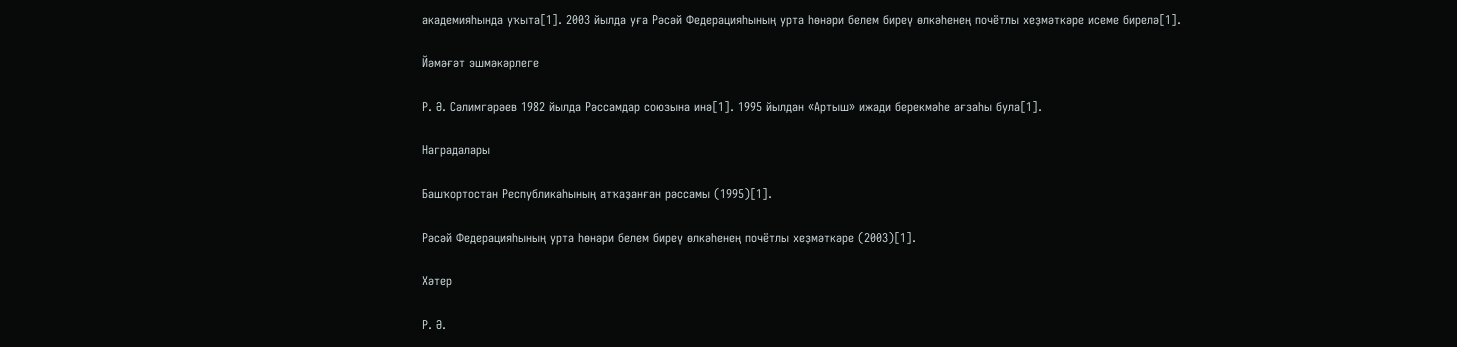академияһында уҡыта[1]. 2003 йылда уға Рәсәй Федерацияһының урта һөнәри белем биреү өлкәһенең почётлы хеҙмәткәре исеме бирелә[1].

Йәмәғәт эшмәкәрлеге

Р. Ә. Сәлимгәрәев 1982 йылда Рәссамдар союзына инә[1]. 1995 йылдан «Артыш» ижади берекмәһе ағзаһы була[1].

Наградалары

Башҡортостан Республикаһының атҡаҙанған рәссамы (1995)[1].

Рәсәй Федерацияһының урта һөнәри белем биреү өлкәһенең почётлы хеҙмәткәре (2003)[1].

Хәтер

Р. Ә.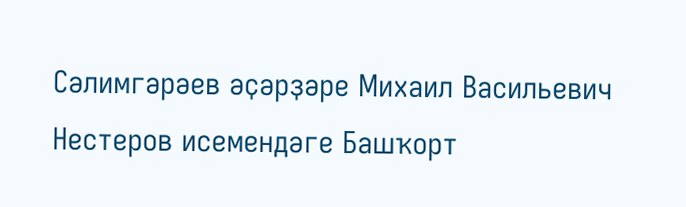Сәлимгәрәев әҫәрҙәре Михаил Васильевич Нестеров исемендәге Башҡорт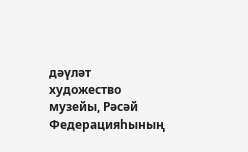дәүләт художество музейы, Рәсәй Федерацияһының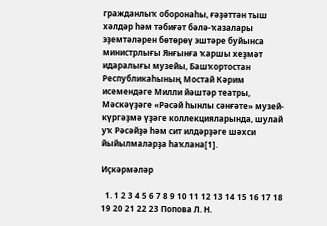гражданлыҡ оборонаһы, ғәҙәттән тыш хәлдәр һәм тәбиғәт бәлә-ҡазалары эҙемтәләрен бөтөрөү эштәре буйынса министрлығы Янғынға ҡаршы хеҙмәт идаралығы музейы, Башҡортостан Республикаһының Мостай Кәрим исемендәге Милли йәштәр театры, Мәскәүҙәге «Рәсәй һынлы сәнғәте» музей-күргәҙмә үҙәге коллекцияларында, шулай уҡ Рәсәйҙә һәм сит илдәрҙәге шәхси йыйылмаларҙа һаҡлана[1].

Иҫкәрмәләр

  1. 1 2 3 4 5 6 7 8 9 10 11 12 13 14 15 16 17 18 19 20 21 22 23 Попова Л. Н.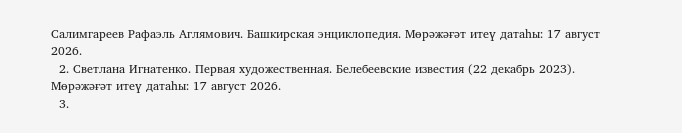Салимгареев Рафаэль Аглямович. Башкирская энциклопедия. Мөрәжәғәт итеү датаһы: 17 август 2026.
  2. Светлана Игнатенко. Первая художественная. Белебеевские известия (22 декабрь 2023). Мөрәжәғәт итеү датаһы: 17 август 2026.
  3.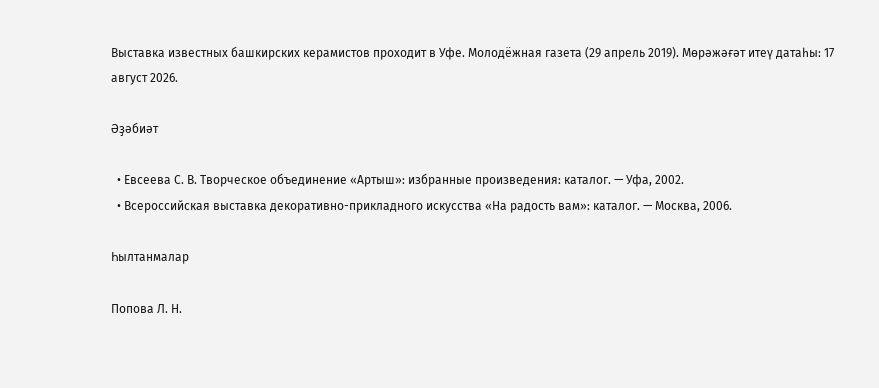Выставка известных башкирских керамистов проходит в Уфе. Молодёжная газета (29 апрель 2019). Мөрәжәғәт итеү датаһы: 17 август 2026.

Әҙәбиәт

  • Евсеева С. В. Творческое объединение «Артыш»: избранные произведения: каталог. — Уфа, 2002.
  • Всероссийская выставка декоративно-прикладного искусства «На радость вам»: каталог. — Москва, 2006.

Һылтанмалар

Попова Л. Н.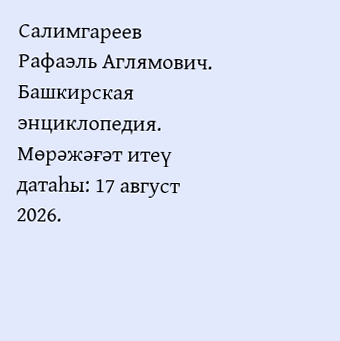Салимгареев Рафаэль Аглямович. Башкирская энциклопедия. Мөрәжәғәт итеү датаһы: 17 август 2026.